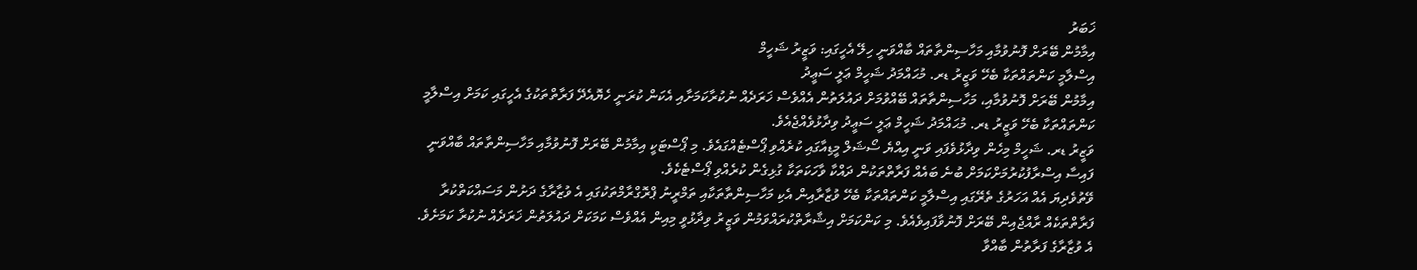ޚަބަރު
އިމާމުން ބޭރަށް ފޮނުވުމާއި މަހާސިންތާތައް ބާއްވަނީ ހިލޭ އެހީގައި: ވަޒީރު ޝަހީމް
އިސްލާމީ ކަންތައްތަކާ ބެހޭ ވަޒީރު ޑރ. މުޙައްމަދު ޝަހީމް ޢަލީ ސަޢީދު
އިމާމުން ބޭރަށް ފޮނުވުމާއި، މަހާސިންތާތައް ބޭއްވުމަށް ދައުލަތުން އެއްވެސް ޚަރަދެއް ނުކުރާކަމަށާއި އެކަން ކުރަނީ ހެޔޮއެދޭ ފަރާތްތަކުގެ އެހީގައި ކަމަށް އިސްލާމީ ކަންތައްތަކާ ބެހޭ ވަޒީރު ޑރ. މުޙައްމަދު ޝަހީމް ޢަލީ ސަޢީދު ވިދާޅުވެއްޖެއެވެ.
ވަޒީރު ޑރ. ޝަހީމް މިހެން ވިދާޅުވެފައި ވަނީ އިއްޔެ ސޯޝަލް މީޑިއާގައި ކުރެއްވި ޕޯސްޓެއްގައެވެ. މި ޕޯސްޓަކީ އިމާމުން ބޭރަށް ފޮނުވުމާއި މަހާސިންތާތައް ބާއްވަނީ ފައިސާ އިސްރާފުކުރުމަށްކަމަށް ބުނެ ބައެއް ފަރާތްތަކުން ދައްކާ ވާހަކަތަކާ ގުޅިގެން ކުރެއްވި ޕޯސްޓެކެވެ.
ވޭތުވެދިޔަ އެއް އަހަރުގެ ތެރޭގައި އިސްލާމީ ކަންތައްތަކާ ބެހޭ ވުޒާރާއިން އެކި މަހާސިންތާތަކާއި ތަމްރީނު ޕްރޮގްރާމްތަކުގައި އެ ވުޒާރާގެ ދަށުން މަސައްކަތްކުރާ ފަރާތްތަކެއް ރާއްޖެއިން ބޭރަށް ފޮނުވާފައިވެއެވެ. މި ކަންކަމަށް އިޝާރާތްކުރައްވަމުން ވަޒީރު ވިދާޅުވީ މިއިން އެއްވެސް ކަމަކަށް ދައުލަތުން ޚަރަދެއް ނުކުރާ ކަމަށެވެ.
އެ ވުޒާރާގެ ފަރާތުން ބާއްވާ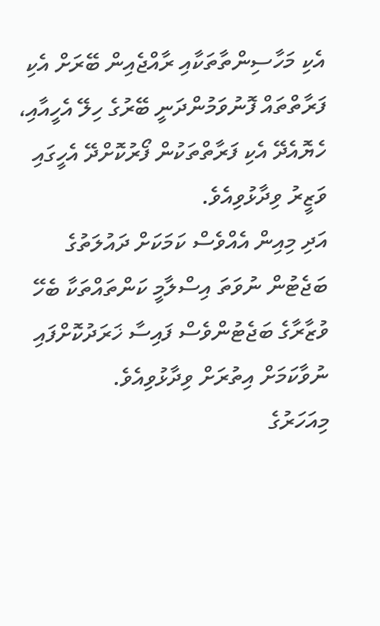އެކި މަހާސިންތާތަކާއި ރާއްޖެއިން ބޭރަށް އެކި ފަރާތްތައް ފޮނުވަމުންދަނީ ބޭރުގެ ހިލޭ އެހީއާއި، ހެޔޮއެދޭ އެކި ފަރާތްތަކުން ފޯރުކޮށްދޭ އެހީގައި
ވަޒީރު ވިދާޅުވިއެވެ.
އަދި މިއިން އެއްވެސް ކަމަކަށް ދައުލަތުގެ ބަޖެޓުން ނުވަތަ އިސްލާމީ ކަންތައްތަކާ ބެހޭ ވުޒާރާގެ ބަޖެޓުންވެސް ފައިސާ ޚަރަދުކޮށްފައި ނުވާކަމަށް އިތުރަށް ވިދާޅުވިއެވެ.
މިއަހަރުގެ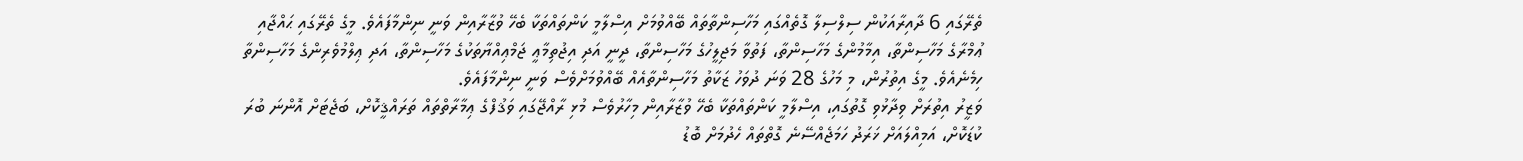ތެރޭގައި 6 ދާއިރާއަކުން ސިލްސިލާ ގޮތެއްގައި މަހާސިންތާތައް ބޭއްވުމަށް އިސްލާމީ ކަންތައްތަކާ ބެހޭ ވުޒާރާއިން ވަނީ ނިންމާފައެވެ. މީގެ ތެރޭގައި ޙައްޖާއި ޢުމްރާގެ މަހާސިންތާ، އިމާމުންގެ މަހާސިންތާ، ފަތުވާ މަޖިލީހުގެ މަހާސިންތާ، ދީނީ އަދި އިޖުތިމާޢީ ޖަމްޢިއްޔާތަކުގެ މަހާސިންތާ، އަދި ޢިލްމުވެރިންގެ މަހާސިންތާ ހިމެނެއެވެ. މީގެ އިތުރުން، މި މަހުގެ 28 ވަނަ ދުވަހު ޒަކާތު މަހާސިންތާއެއް ބޭއްވުމަށްވެސް ވަނީ ނިންމާފައެވެ.
ވަޒީރު އިތުރަށް ވިދާޅުވި ގޮތުގައި، އިސްލާމީ ކަންތައްތަކާ ބެހޭ ވުޒާރާއިން މިހާރުވެސް މުޅި ރާއްޖޭގައި ވަޤުފްގެ ޢިމާރާތްތައް ތަރައްޤީކޮށް، ބަޖެޓަށް އޮންނަ ބުރަ ކުޑަކޮށް، އަމިއްލައަށް ޚަރަދު ހަމަޖެއްސޭނެ ގޮތްތައް ހެދުމަށް ބޮޑު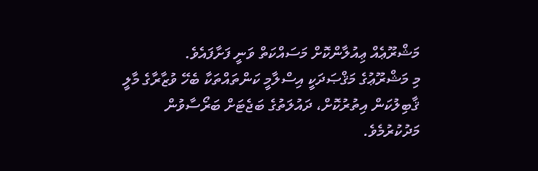މަޝްރޫޢެއް ޢިއުލާންކޮށް މަސައްކަތް ވަނީ ފަށާފައެވެ.
މި މަޝްރޫޢުގެ މަޤްޞަދަކީ އިސްލާމީ ކަންތައްތަކާ ބެހޭ ވުޒާރާގެ މާލީ ޤާބިލުކަން އިތުރުކޮށް، ދައުލަތުގެ ބަޖެޓަށް ބަރޯސާވުން މަދުކުރުމެވެ.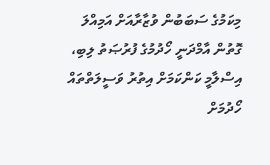މިކަމުގެ ސަބަބުން ވުޒާރާއަށް އަމިއްލަ ގޮތުން އާމްދަނީ ހޯދުމުގެ ފުރުޞަތު ލިބި، އިސްލާމީ ކަންކަމަށް އިތުރު ވަސީލަތްތައް ހޯދުމަށް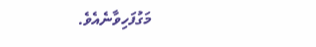މަގުފަހިވާނެއެވެ.